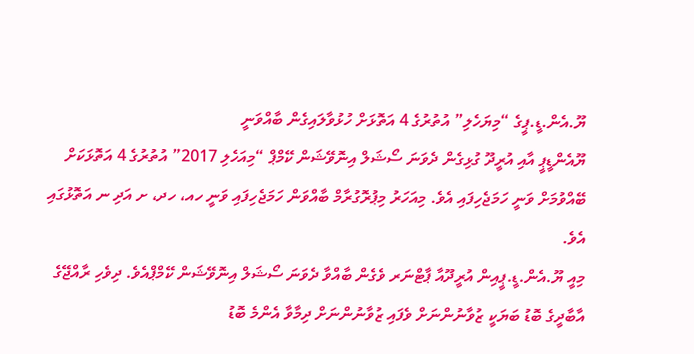ޔޫ.އެން.ޑީ.ޕީގެ “މިޔަހެލި” އުތުރުގެ 4 އަތޮޅަށް ހުޅުވާލައިގެން ބާއްވަނީ
ޔޫއެންޑީޕީ އާއި އުރީދޫ ގުޅިގެން ދެވަނަ ސޯޝަލް އިނޮވޭޝަން ކޭމްޕް “މިއަހެލި 2017” އުތުރުގެ 4 އަތޮޅަކަށް ބޭއްވުމަށް ވަނީ ހަމަޖެހިފައި އެވެ. މިއަހަރު މިޕުރޮގުރާމް ބާއްވަން ހަމަޖެހިފައި ވަނީ ހއ، ހދ، ށ އަދި ނ އަތޮޅުގައި އެވެ.
މިއީ ޔޫ.އެން.ޑީ.ޕީއިން އުރީދޫއާ ޕާޓްނަރ ވެގެން ބާއްވާ ދެވަނަ ސޯޝަލް އިނޮވޭޝަން ކޭމްޕްއެވެ. ދިވެހި ރާއްޖޭގެ އާބާދީގެ ބޮޑު ބަޔަކީ ޒުވާނުންނަށް ވެފައި ޒުވާނުންނަށް ދިމާވާ އެންމެ ބޮޑު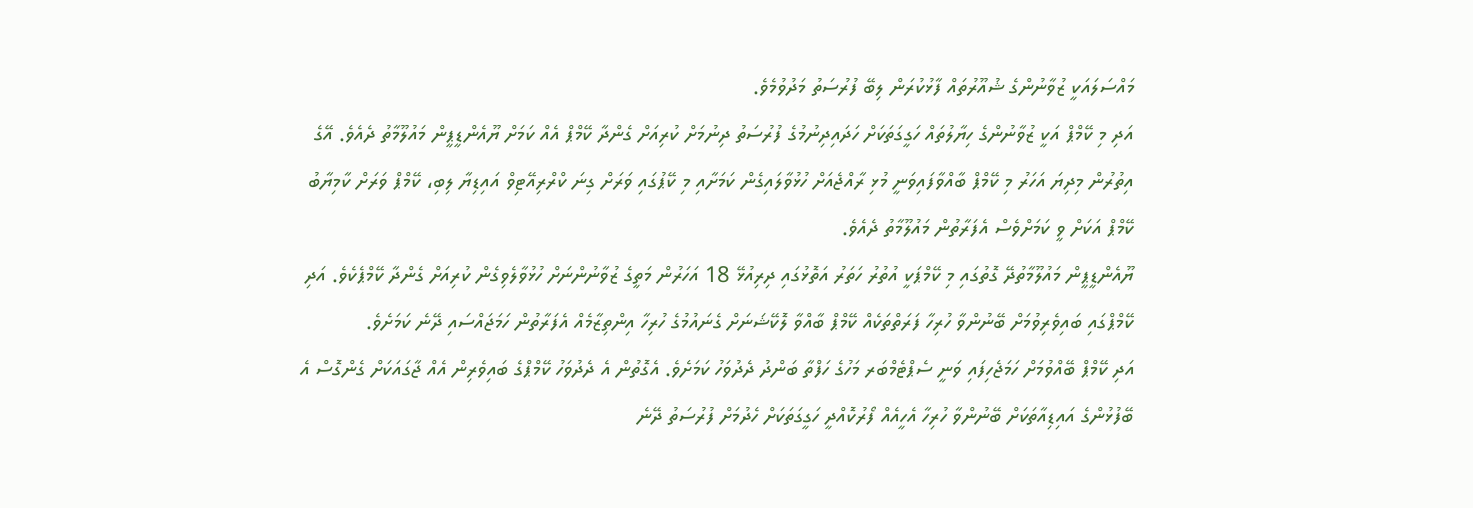މައްސަލައަކީ ޒުވާނުންގެ ޝުއޫރުތައް ފާޅުކުރަން ލިބޭ ފުރުސަތު މަދުވުމެވެ.
އަދި މި ކޭމްޕް އަކީ ޒުވާނުންގެ ހިޔާލުތައް ހަގީގަތަކަށް ހަދައިދިނުމުގެ ފުރުސަތު ދިނުމަށް ކުރިއަށް ގެންދާ ކޭމްޕް އެއް ކަމަށް ޔޫއެންޑީޕީން މައުލޫމާތު ދެއެވެ. އޭގެ އިތުރުން މިދިޔަ އަހަރު މި ކޭމްޕް ބާއްވާފައިވަނީ މުޅި ރާއްޖެއަށް ހުޅުވާލައިގެން ކަމަށާއި މި ކޭޕުގައި ވަރަށް ގިނަ ކްރްރިއޭޓިވް އައިޑިޔާ ލިބި، ކޭމްޕް ވަރަށް ކާމިޔާބު ކޭމްޕް އަކަށް ވީ ކަމަށްވެސް އެފަރާތުން މައުލޫމާތު ދެއެވެ.
ޔޫއެންޑީޕީން މައުލޫމާތުދޭ ގޮތުގައި މި ކޭމްޕަކީ އުތުރު ހަތަރު އަތޮޅުގައި ދިރިއުޅޭ 18 އަހަރުން މަތީގެ ޒުވާނުންނަށް ހުޅުވާލެވިގެން ކުރިއަށް ގެންދާ ކޭމްޕެކެވެ. އަދި ކޭމްޕްގައި ބައިވެރިވުމަށް ބޭނުންވާ ހުރިހާ ފަރަތްތަކެއް ކޭމްޕް ބާއްވާ ލޮކޭޝަނަށް ގެނައުމުގެ ހުރިހާ އިންތިޒާމެއް އެފަރާތުން ހަމަޖައްސައި ދޭނެ ކަމަށެވެ.
އަދި ކޭމްޕް ބޭއްވުމަށް ހަމަޖެހިފައި ވަނީ ސެޕްޓެމްބަރ މަހުގެ ހަފްތާ ބަންދު ދެދުވަހު ކަމަށެވެ. އެގޮތުން އެ ދެދުވަހު ކޭމްޕްގެ ބައިވެރިން އެއް ޖާގައަކަށް ގެންގޮސް އެ ބޭފުޅުންގެ އައިޑިއާތަކަށް ބޭނުންވާ ހުރިހާ އެހީއެއް ފޯރުކޮއްދީ ހަގީގަތަކަށް ހެދުމަށް ފުރުސަތު ދޭނެ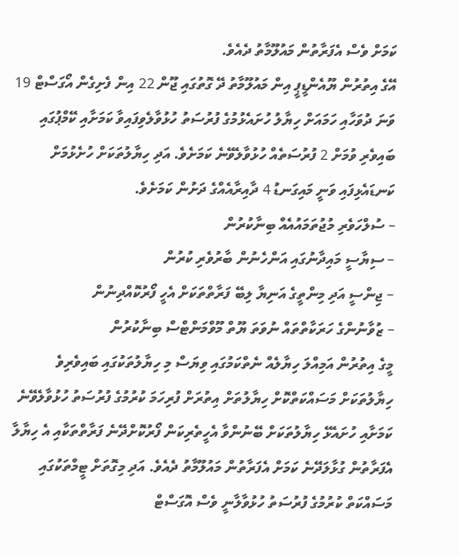ކަމަށް ވެސް އެފަރާތުން މައުލޫމާތު ދެއެވެ.
އޭގެ އިތުރުން ޔޫއެންޑީޕީ އިން މައުލޫމާތު ދޭ ގޮތުގައި ޖޫން 22 އިން ފެށިގެން އޯގަސްޓް 19 ވަނަ ދުވަހާއި ހަމައަށް ހިޔާލު ހުށައެޅުމުގެ ފުރުސަތު ހުޅުވާލެވިފައިވާ ކަމަށާއި ކޭމްޕުގައި ބައިވެރި ވުމަށް 2 ފުރުސަތެއް ހުޅުވާލެވޭނެ ކަމަށެވެ. އަދި ހިޔާލުތަކަށް ހުށެޅުމަށް ކަނޑައެޅިފައި ވަނީ މައިގަނޑު 4 ދާއިރާއެއްގެ ދަށުން ކަމަށެވެ.
– ސުލްހަވެރި މުޖުތަމައުއެއް ބިނާކުރުން
– ސިޔާސީ މައިދާނުގައި އަންހެނުން ބާރުވެރި ކުރުން
– ޖިންސީ އަދި މިންތީގެ އަނިޔާ ލިބޭ ފަރާތްތަކަށް އެހީ ފޯރުކޮއްދިނުން
– ޒުވާނުންގެ ހަރަކާތްތައް ނުވަތަ ޔޫތް މޫވްމަންޓްސް ބިނާކުރުން
މީގެ އިތުރުން އަމިއްލަ ހިޔާލެއް ނެތްކަމުގައި ވިޔަސް މި ހިޔާލުތަކުގައި ބައިވެރިވެ ހިޔާލުތަކަށް މަސައްކަތްކޮށް ހިޔާލުތަށް އިތުރަށް ފުރިހަމަ ކުރުމުގެ ފުރުސަތު ހުޅުވާލެވޭނެ ކަމަށާއި ހުށައެޅޭ ހިޔާލުތަކަށް ބޭނުންވާ އެހީތެރިކަން ފޯރުކޮށްދޭނެ ފަރާތްތަކާއި އެ ހިޔާލާ އެފަރާތުން ގުޅާލަދޭނެ ކަމަށް އެފަރާތުން މައުލޫމާތު ދެއެވެ. އަދި މިގޮތަށް ޓީމްތަކުގައި މަސައްކަތް ކުރުމުގެ ފުރުސަތު ހުޅުވާލާނީ ވެސް އޮގަސްޓް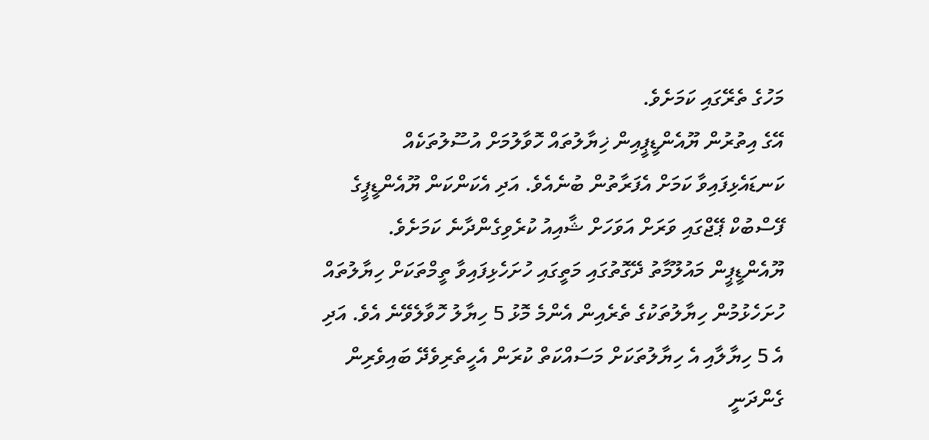މަހުގެ ތެރޭގައި ކަމަށެވެ.
އޭގެ އިތުރުން ޔޫއެންޑީޕީއިން ޚިޔާލުތައް ހޮވާލުމަށް އުސޫލުތަކެއް ކަނޑައެޅިފައިވާ ކަމަށް އެފަރާތުން ބުނެއެވެ. އަދި އެކަންކަން ޔޫއެންޑީޕީގެ ފޭސްބުކް ޕޭޖްގައި ވަރަށް އަވަހަށް ޝާއިއު ކުރެވިގެންދާނެ ކަމަށެވެ.
ޔޫއެންޑީޕީން މައުލޫމާތު ދޭގޮތުގައި މަތީގައި ހުށަހެޅިފައިވާ ތީމްތަކަށް ހިޔާލުތައް ހުށަހެޅުމުން ހިޔާލުތަކުގެ ތެރެއިން އެންމެ މޮޅު 5 ހިޔާލު ހޮވާލެވޭނެ އެވެ. އަދި އެ 5 ހިޔާލާއި އެ ހިޔާލުތަކަށް މަސައްކަތް ކުރަން އެހީތެރިވެދޭ ބައިވެރިން ގެންދަނީ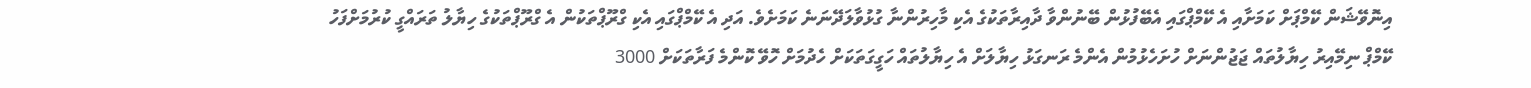އިނޮވޭޝަން ކޭމްޕަށް ކަމަށާއި އެ ކޭމްޕްގައި އެބޭފުޅުން ބޭނުންވާ ދާއިރާތަކުގެ އެކި މާހިރުންނާ ގުޅުވާލަދޭނަނެ ކަމަށެވެ. އަދި އެ ކޭމްޕްގައި އެކި ގްރޫޕްތަކުން އެ ގްރޫޕްތަކުގެ ހިޔާލު ތަރައްގީ ކުރުމަށްފަހު ކޭމްޕް ނިމޭއިރު ހިޔާލުތައް ޖަޖުންނަށް ހުށަހެޅުމުން އެންމެ ރަނގަޅު ހިޔާލަށް އެ ހިޔާލުތައް ހަގީގަތަކަށް ހެދުމަށް ހޮވޭ ކޮންމެ ފަރާތަކަށް 3000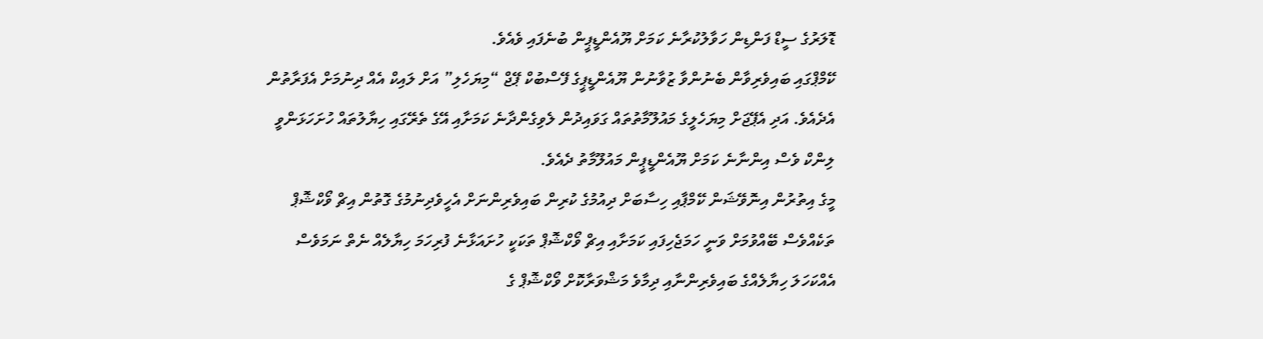ޑޮލަރުގެ ސީޑް ފަންޑިން ހަވާލުކުރާނެ ކަމަށް ޔޫއެންޑީޕީން ބުނެފައި ވެއެވެ.
ކޭމްޕްގައި ބައިވެރިވާން ބެނުންވާ ޒުވާނުން ޔޫއެންޑީޕީގެ ފޭސްބުކް ޕޭޖް “މިޔަހެލި” އަށް ލައިކް އެއް ދިނުމަށް އެފަރާތުން އެދެއެވެ. އަދި އެޕޭޖަށް މިޔަހެލީގެ މައުލޫމާތުތައް ގަވައިދުން ލެވިގެންދާނެ ކަމަށާއި އޭގެ ތެރޭގައި ހިޔާލުތައް ހުށަހަޅަންވީ ލިންކް ވެސް އިންނާނެ ކަމަށް ޔޫއެންޑީޕީން މައުލޫމާތު ދެއެވެ.
މީގެ އިތުރުން އިނޮވޭޝަން ކޭމްޕާއި ހިސާބަށް ދިއުމުގެ ކުރިން ބައިވެރިންނަށް އެހީވެދިނުމުގެ ގޮތުން އިޗް ވޯކްޝޮޕް ތަކެއްވެސް ބޭއްވުމަށް ވަނީ ހަމަޖެހިފައި ކަމަށާއި އިޗް ވޯކްޝޮޕް ތަކަކީ ހުށައަޅާނެ ފުރިހަމަ ހިޔާލެއް ނެތް ނަމަވެސް އެއްކަހަލަ ހިޔާލެއްގެ ބައިވެރިންނާއި ދިމާވެ މަޝްވަރާކޮށް ވޯކްޝޮޕް ގެ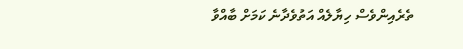ތެރެއިންވެސް ހިޔާލެއް އަތުވެދާނެ ކަމަށް ބާއްވާ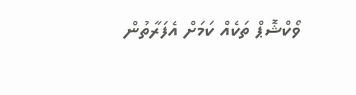ވޯކްޝޮޕް ތަކެއް ކަމަށް އެފަރާތުން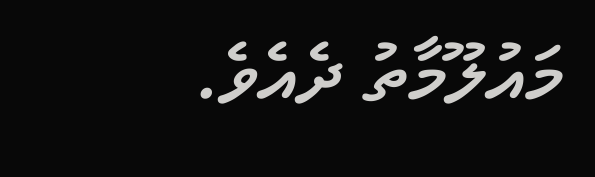މައުލޫމާތު ދެއެވެ.